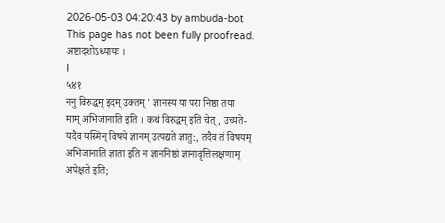2026-05-03 04:20:43 by ambuda-bot
This page has not been fully proofread.
अष्टादशोऽध्यायः ।
I
५४१
ननु विरुद्धम् इदम् उक्तम् ' ज्ञानस्य या परा निष्ठा तया
माम् अभिजानाति इति । कथं विरुद्धम् इति चेत्, उच्यते-
यदैव यस्मिन् विषये ज्ञानम् उत्पद्यते ज्ञातु:, तदैव तं विषयम्
अभिजानाति ज्ञाता इति न ज्ञाननिष्ठां ज्ञानावृत्तिलक्षणाम्
अपेक्षते इति;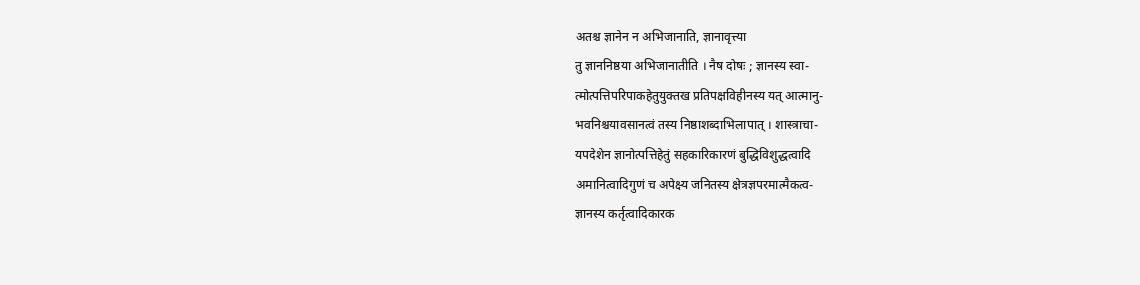अतश्च ज्ञानेन न अभिजानाति, ज्ञानावृत्त्या
तु ज्ञाननिष्ठया अभिजानातीति । नैष दोषः ; ज्ञानस्य स्वा-
त्मोत्पत्तिपरिपाकहेतुयुक्तख प्रतिपक्षविहीनस्य यत् आत्मानु-
भवनिश्चयावसानत्वं तस्य निष्ठाशब्दाभिलापात् । शास्त्राचा-
यपदेशेन ज्ञानोत्पत्तिहेतुं सहकारिकारणं बुद्धिविशुद्धत्वादि
अमानित्वादिगुणं च अपेक्ष्य जनितस्य क्षेत्रज्ञपरमात्मैकत्व-
ज्ञानस्य कर्तृत्वादिकारक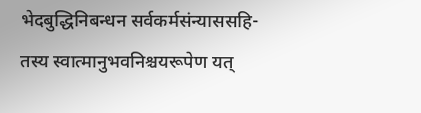भेदबुद्धिनिबन्धन सर्वकर्मसंन्याससहि-
तस्य स्वात्मानुभवनिश्चयरूपेण यत्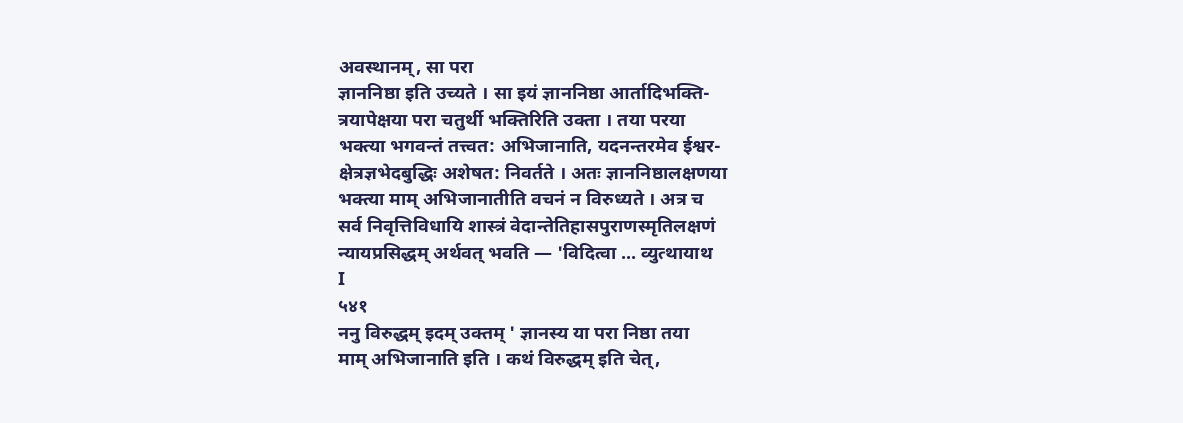अवस्थानम्, सा परा
ज्ञाननिष्ठा इति उच्यते । सा इयं ज्ञाननिष्ठा आर्तादिभक्ति-
त्रयापेक्षया परा चतुर्थी भक्तिरिति उक्ता । तया परया
भक्त्या भगवन्तं तत्त्वत: अभिजानाति, यदनन्तरमेव ईश्वर-
क्षेत्रज्ञभेदबुद्धिः अशेषत: निवर्तते । अतः ज्ञाननिष्ठालक्षणया
भक्त्या माम् अभिजानातीति वचनं न विरुध्यते । अत्र च
सर्व निवृत्तिविधायि शास्त्रं वेदान्तेतिहासपुराणस्मृतिलक्षणं
न्यायप्रसिद्धम् अर्थवत् भवति — 'विदित्वा ... व्युत्थायाथ
I
५४१
ननु विरुद्धम् इदम् उक्तम् ' ज्ञानस्य या परा निष्ठा तया
माम् अभिजानाति इति । कथं विरुद्धम् इति चेत्,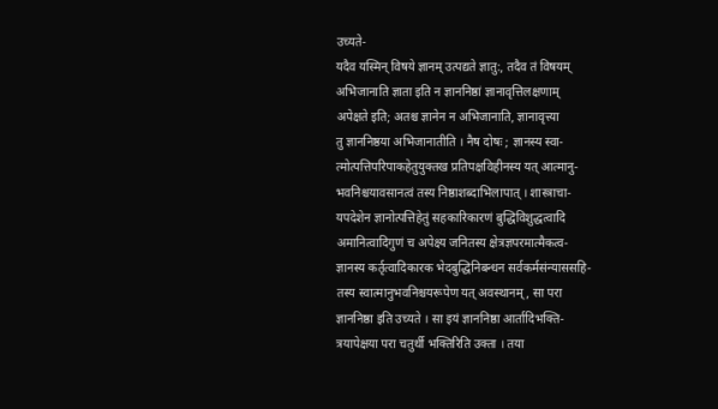उच्यते-
यदैव यस्मिन् विषये ज्ञानम् उत्पद्यते ज्ञातु:, तदैव तं विषयम्
अभिजानाति ज्ञाता इति न ज्ञाननिष्ठां ज्ञानावृत्तिलक्षणाम्
अपेक्षते इति; अतश्च ज्ञानेन न अभिजानाति, ज्ञानावृत्त्या
तु ज्ञाननिष्ठया अभिजानातीति । नैष दोषः ; ज्ञानस्य स्वा-
त्मोत्पत्तिपरिपाकहेतुयुक्तख प्रतिपक्षविहीनस्य यत् आत्मानु-
भवनिश्चयावसानत्वं तस्य निष्ठाशब्दाभिलापात् । शास्त्राचा-
यपदेशेन ज्ञानोत्पत्तिहेतुं सहकारिकारणं बुद्धिविशुद्धत्वादि
अमानित्वादिगुणं च अपेक्ष्य जनितस्य क्षेत्रज्ञपरमात्मैकत्व-
ज्ञानस्य कर्तृत्वादिकारक भेदबुद्धिनिबन्धन सर्वकर्मसंन्याससहि-
तस्य स्वात्मानुभवनिश्चयरूपेण यत् अवस्थानम्, सा परा
ज्ञाननिष्ठा इति उच्यते । सा इयं ज्ञाननिष्ठा आर्तादिभक्ति-
त्रयापेक्षया परा चतुर्थी भक्तिरिति उक्ता । तया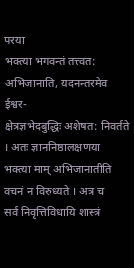परया
भक्त्या भगवन्तं तत्त्वत: अभिजानाति, यदनन्तरमेव ईश्वर-
क्षेत्रज्ञभेदबुद्धिः अशेषत: निवर्तते । अतः ज्ञाननिष्ठालक्षणया
भक्त्या माम् अभिजानातीति वचनं न विरुध्यते । अत्र च
सर्व निवृत्तिविधायि शास्त्रं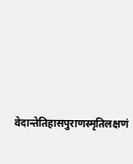वेदान्तेतिहासपुराणस्मृतिलक्षणं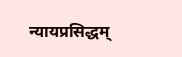न्यायप्रसिद्धम्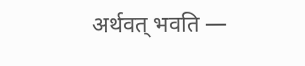अर्थवत् भवति —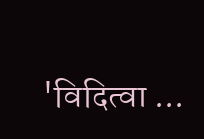'विदित्वा ...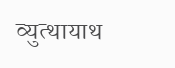व्युत्थायाथ